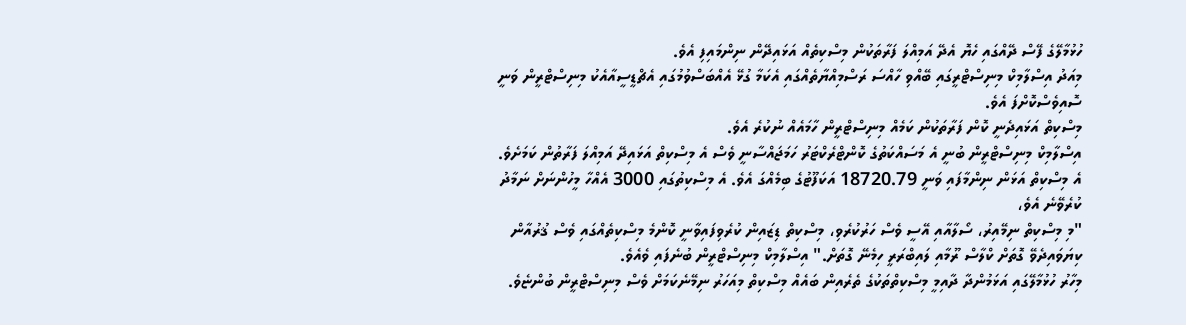ހުޅުމާލޭގެ ފޭސް ދޭއްގައި ހެޔޮ އެދޭ އަމިއްލަ ފަރާތަކުން މިސްކިތެއް އަޅައިދޭން ނިންމައިފި އެވެ.
މިއަދު އިސްލާމިކް މިނިސްޓްރީގައި ބޭއްވި ހާއްސަ ރަސްމިއްޔާތެއްގައި އެކަމާ ގުޅޭ އެއްބަސްވުމުގައި އެޗްޑީސީއާއެކު މިނިސްޓްރީން ވަނީ ސޮއިވެސްކޮށްފަ އެވެ.
މިސްކިތް އަޅައިދެނީ ކޮން ފަރާތަކުން ކަމެއް މިނިސްޓްރީން ހާމައެއް ނުކުރެ އެވެ.
އިސްލާމިކް މިނިސްޓްރީން ބުނީ އެ މަސައްކަތުގެ ކޮންޓްރެކްޓަރު ހަމަޖައްސާނީ ވެސް އެ މިސްކިތް އަޅައިދޭ އަމިއްލަ ފަރާތުން ކަމަށެވެ.
އެ މިސްކިތް އަޅަން ނިންމާފައި ވަނީ 18720.79 އަކަފޫޓުގެ ބިމެއްގަ އެވެ. އެ މިސްކިތުގައި 3000 އެއްހާ މީހުންނަށް ނަމާދު ކުރެވޭނެ އެވެ،
"މި މިސްކިތް ނިމޭއިރު، ސޯލާއާއި އޭސީ ވެސް ހަރުކުރެވި، މިސްކިތް ޑިޒައިން ކުރެވިފައިވާނީ ކޮންމެ މިސްކިތެއްގައި ވެސް ޤުރުއާން ކިޔަވައިދެވޭ ގޮތަށް ކްލާސް ރޫމާއި ލައިބްރަރީ ހިމެނޭ ގޮތަށް." އިސްލާމިކް މިނިސްޓްރީން ބުނެފައި ވެއެވެ.
މިހާރު ހުޅުމާލޭގައި އަޅަމުންދާ ދާއިމީ މިސްކިތްތަކުގެ ތެރެއިން ބައެއް މިސްކިތް މިއަހަރު ނިމޭނެކަމަށް ވެސް މިނިސްޓްރީން ބުންޏެވެ.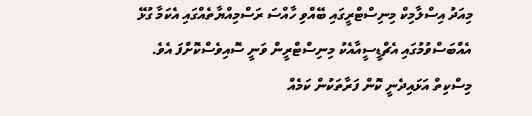މިއަދު އިސްލާމިކް މިނިސްޓްރީގައި ބޭއްވި ހާއްސަ ރަސްމިއްޔާތެއްގައި އެކަމާ ގުޅޭ އެއްބަސްވުމުގައި އެޗްޑީސީއާއެކު މިނިސްޓްރީން ވަނީ ސޮއިވެސްކޮށްފަ އެވެ.
މިސްކިތް އަޅައިދެނީ ކޮން ފަރާތަކުން ކަމެއް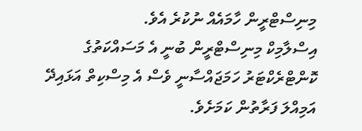މިނިސްޓްރީން ހާމައެއް ނުކުރެ އެވެ.
އިސްލާމިކް މިނިސްޓްރީން ބުނީ އެ މަސައްކަތުގެ ކޮންޓްރެކްޓަރު ހަމަޖައްސާނީ ވެސް އެ މިސްކިތް އަޅައިދޭ އަމިއްލަ ފަރާތުން ކަމަށެވެ.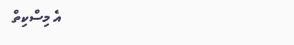އެ މިސްކިތް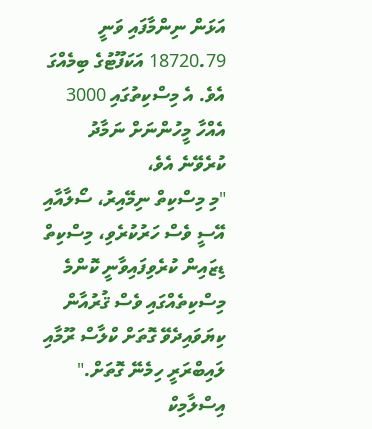އަޅަން ނިންމާފައި ވަނީ 18720.79 އަކަފޫޓުގެ ބިމެއްގަ އެވެ. އެ މިސްކިތުގައި 3000 އެއްހާ މީހުންނަށް ނަމާދު ކުރެވޭނެ އެވެ،
"މި މިސްކިތް ނިމޭއިރު، ސޯލާއާއި އޭސީ ވެސް ހަރުކުރެވި، މިސްކިތް ޑިޒައިން ކުރެވިފައިވާނީ ކޮންމެ މިސްކިތެއްގައި ވެސް ޤުރުއާން ކިޔަވައިދެވޭ ގޮތަށް ކްލާސް ރޫމާއި ލައިބްރަރީ ހިމެނޭ ގޮތަށް." އިސްލާމިކް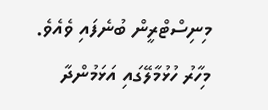މިނިސްޓްރީން ބުނެފައި ވެއެވެ.
މިހާރު ހުޅުމާލޭގައި އަޅަމުންދާ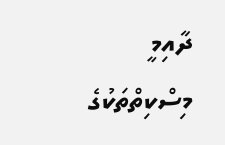ދާއިމީ މިސްކިތްތަކުގެ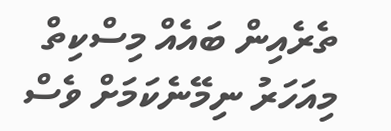ތެރެއިން ބައެއް މިސްކިތް މިއަހަރު ނިމޭނެކަމަށް ވެސް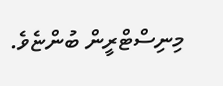މިނިސްޓްރީން ބުންޏެވެ.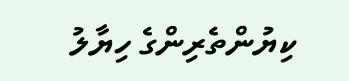ކިޔުންތެރިންގެ ހިޔާލު